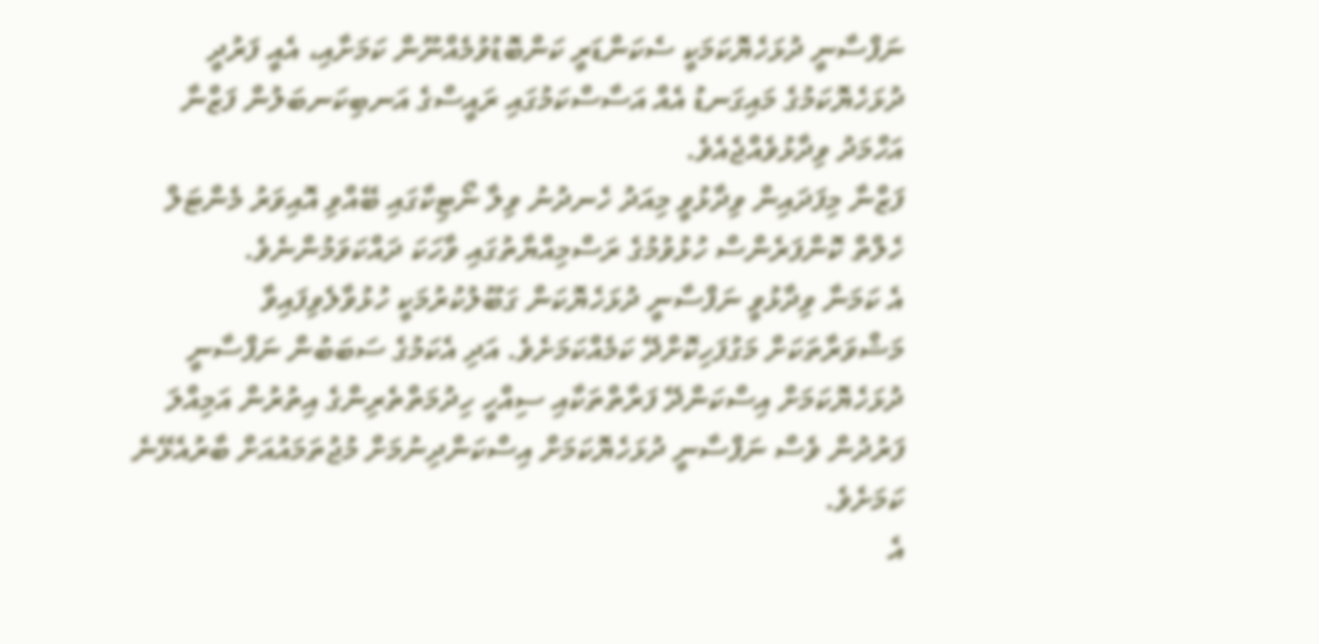ނަފްސާނީ ދުޅަހެޔޮކަމަކީ ސެކަންޑަރީ ކަންބޮޑުވުމެއްނޫން ކަމަށާއި، އެއީ ފަރުދީ ދުޅަހެޔޮކަމުގެ މައިގަނޑު އެއް އަސާސްކަމުގައި ރައީސްގެ އަނބިކަނބަލުން ފަޒްނާ އަހްމަދު ވިދާޅުވެއްޖެއެވެ.
ފަޒްނާ މިފަދައިން ވިދާޅުވީ މިއަދު ހެނދުނު ވިލާ ނޯޓިކާގައި ބޭއްވި އޮއިވަރު މެންޓަލް ހެލްތް ކޮންފަރެންސް ހުޅުވުމުގެ ރަސްމިއްޔާތުގައި ވާހަކަ ދައްކަވަމުންނެވެ.
އެ ކަމަނާ ވިދާޅުވީ ނަފްސާނީ ދުޅަހެޔޮކަން ގަބޫލުކުރުމަކީ ހުޅުވާލެވިފައިވާ މަޝްވަރާތަކަށް މަގުފަހިކޮށްދޭ ކަމެއްކަމަށެވެ. އަދި އެކަމުގެ ސަބަބުން ނަފްސާނީ ދުޅަހެޔޮކަމަށް އިސްކަންދޭ ފަރާތްތަކާއި ސިއްހީ ހިދުމަތްތެރިންގެ އިތުރުން އަމިއްލަ ފަރުދުން ވެސް ނަފްސާނީ ދުޅަހެޔޮކަމަށް އިސްކަންދިނުމަށް މުޖުތަމައުއަށް ބާރުއެޅޭނެ ކަމަށެވެ.
އެ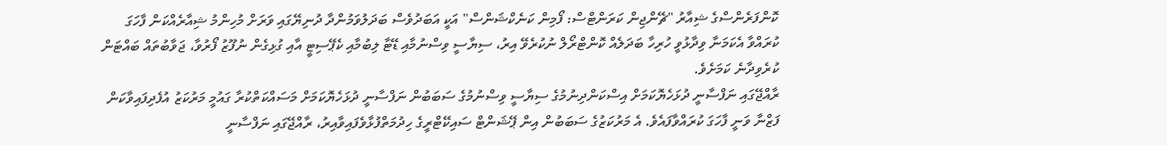ކޮންފަރެންސްގެ ޝިއާރު "ޗޭންޖިން ކަރަންޓްސް: ފޯމިން ކަނެކްޝަންސް" އަކީ އަބަދުވެސް ބަދަލުވަމުންދާ ދުނިޔޭގައި ވަރަށް މުހިންމު ޝިއާރެއްކަން ފާހަގަ ކުރައްވާ އެކަމަނާ ވިދާޅުވީ ހުރިހާ ބަދަލެއް ކޮންޓްރޯލް ނުކުރެވޭ އިރު، ސިޔާސީ ވިސްނުމާއި ޑޭޓާ ލިބުމާއި ކެޕޭސިޓީ އާއި ގުޅިގެން ނުފޫޒު ފޯރުވާ، ޖަވާބުތައް ބައްޓަން ކުރެވިދާނެ ކަމަށެވެ.
ރާއްޖޭގައި ނަފްސާނީ ދުޅަހެޔޮކަމަށް އިސްކަންދިނުމުގެ ސިޔާސީ ވިސްނުމުގެ ސަބަބުން ނަފްސާނީ ދުޅަހެޔޮކަމަށް މަސައްކަތްކުރާ ގައުމީ މަރުކަޒު އުފެދިފައިވާކަން ފަޒްނާ ވަނީ ފާހަގަ ކުރައްވާފައެވެ. އެ މަރުކަޒުގެ ސަބަބުން އިން ޕޭޝަންޓް ސައިކޭޓްރީގެ ހިދުމަތްފުޅާވެފައިވާއިރު، ރާއްޖޭގައި ނަފްސާނީ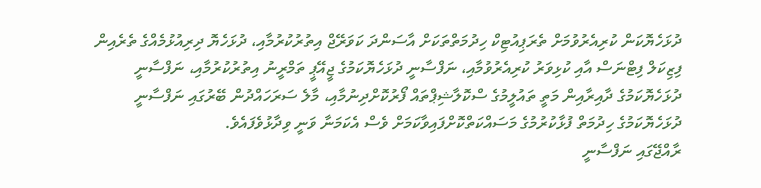ދުޅަހެޔޮކަން ކުރިއެރުވުމަށް ތެރަޕިއުޓިކް ހިދުމަތްތަކަށް އާސަންދަ ކަވަރޭޖް އިތުރުކުރުމާއި، ދުޅަހެޔޮ ދިރިއުޅުމެއްގެ ތެރެއިން ފިޒިކަލް ފިޓްނަސް އާއި ކުޅިވަރު ކުރިއެރުވުމާއި، ނަފްސާނީ ދުޅަހެޔޮކަމުގެ ޖީއޭޕީ ތަމްރީނު އިތުރުކުރުމާއި، ނަފްސާނީ ދުޅަހެޔޮކަމުގެ ދާއިރާއިން މަތީ ތައުލީމުގެ ސްކޮލާޝިޕްތައް ފޯރުކޮށްދިނުމާއި، މާލެ ސަރަހައްދުން ބޭރުގައި ނަފްސާނީ ދުޅަހެޔޮކަމުގެ ހިދުމަތް ފުޅާކުރުމުގެ މަސައްކަތްކޮށްފައިވާކަމަށް ވެސް އެކަމަނާ ވަނީ ވިދާޅުވެފައެވެ.
ރާއްޖޭގައި ނަފްސާނީ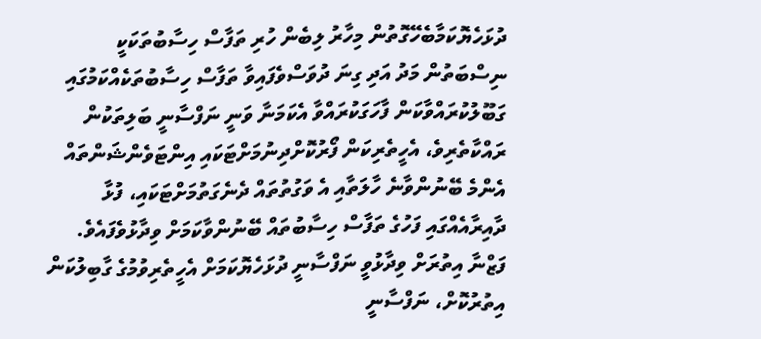ދުޅަހެޔޮކަމާބެހޭގޮތުން މިހާރު ލިބެން ހުރި ތަފާސް ހިސާބުތަކަކީ ނިސްބަތުން މަދު އަދި ގިނަ ދުވަސްވެފައިވާ ތަފާސް ހިސާބުތަކެއްކަމުގައި ގަބޫލުކުރައްވާކަން ފާހަގަކުރައްވާ އެކަމަނާ ވަނީ ނަފްސާނީ ބަލިތަކުން ރައްކާތެރިވެ، އެހީތެރިކަން ފޯރުކޮށްދިނުމަށްޓަކައި އިންޓަވެންޝަންތައް އެންމެ ބޭނުންވާނެ ހާލަތާއި އެ ވަގުތުތައް ދެނެގަތުމަށްޓަކައި، ފުޅާ ދާއިރާއެއްގައި ފަހުގެ ތަފާސް ހިސާބުތައް ބޭނުންވާކަމަށް ވިދާޅުވެފައެވެ.
ފަޒްނާ އިތުރަށް ވިދާޅުވީ ނަފްސާނީ ދުޅަހެޔޮކަމަށް އެހީތެރިވުމުގެ ގާބިލުކަން އިތުރުކޮށް، ނަފްސާނީ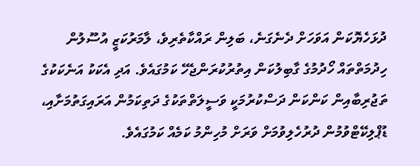ދުޅަހެޔޮކަން އަވަހަށް ދެނެގަނެ، ބަލިން ރައްކާތެރިވެ، ލާމަރުކަޒީ އުސޫލުން ހިދުމަތްތައް ހޯދުމުގެ ގާބިލުކަން އިތުރުކުރަންޖެހޭ ކަމުގައެވެ. އަދި އެކަކު އަނެކަކުގެ ތަޖުރިބާއިން ކަންކަން ދަސްކުރުމަކީ ވަސީލަތްތަކުގެ ދަތިކަމުން އަރައިގަތުމަށާއި، ޑުޕްލިކޭޓްވުމުން ދުރުހެލިވުމަށް ވަރަށް މުހިންމު ކަމެއް ކަމުގައެވެ.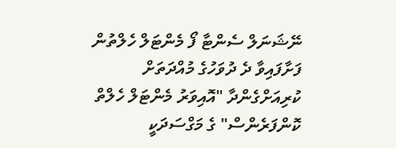ނޭޝަނަލް ސެންޓާ ފޯ މެންޓަލް ހެލްތުން ފަށާފައިވާ ދެ ދުވަހުގެ މުއްދަތަށް ކުރިއަށްގެންދާ "އޮއިވަރު މެންޓަލް ހެލްތް ކޮންފަރެންސް" ގެ މަގްސަދަކީ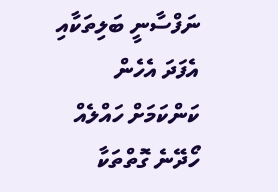ނަފްސާނީ ބަލިތަކާއި އެފަދަ އެހެން ކަންކަމަށް ހައްލެއް ހޯދޭނެ ގޮތްތަކާ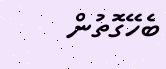ބެހޭގޮތުން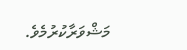މަޝްވަރާކުރުމެވެ.